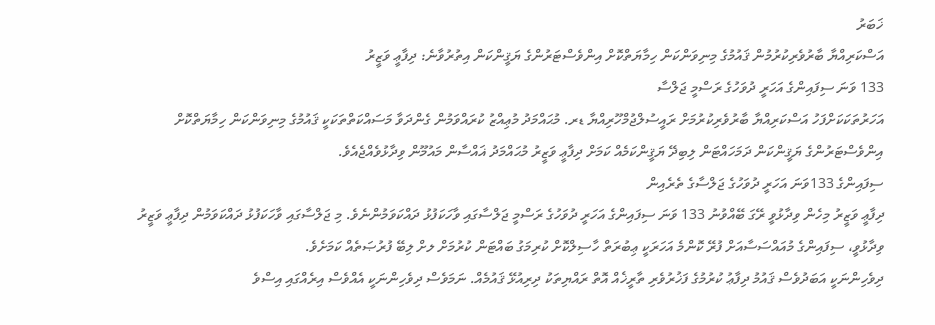ޚަބަރު
އަސްކަރިއްޔާ ބާރުވެރިކުރުމުން ޤައުމުގެ މިނިވަންކަން ހިމާޔަތްކޮށް އިންވެސްޓަރުންގެ ޔަޤީންކަން އިތުރުވާނެ: ދިފާޢީ ވަޒީރު
133 ވަނަ ސިފައިންގެ އަހަރީ ދުވަހުގެ ރަސްމީ ޖަލްސާ
އަހަރުތަކަކަށްފަހު އަސްކަރިއްޔާ ބާރުވެރިކުރުމަށް ރައީސުލްޖުމްހޫރިއްޔާ ޑރ. މުޙައްމަދު މުޢިއްޒު ކުރައްވަމުން ގެންދަވާ މަސައްކަތްތަކަކީ ޤައުމުގެ މިނިވަންކަން ހިމާޔަތްކޮށް އިންވެސްޓަރުންގެ ޔަޤީންކަން ދަމަހައްޓަން ލިބިދޭ ޔަޤީންކަމެއް ކަމަށް ދިފާޢީ ވަޒީރު މުޙައްމަދު ޣައްސާން މައުމޫން ވިދާޅުވެއްޖެއެވެ.
ސިފައިންގެ 133ވަނަ އަހަރީ ދުވަހުގެ ޖަލްސާގެ ތެރެއިން
ދިފާޢީ ވަޒީރު މިހެން ވިދާޅުވީ ރޭގަ ބޭއްވުނު 133 ވަނަ ސިފައިންގެ އަހަރީ ދުވަހުގެ ރަސްމީ ޖަލްސާގައި ވާހަކަފުޅު ދައްކަވަމުންނެވެ. މި ޖަލްސާގައި ވާހަކަފުޅު ދައްކަވަމުން ދިފާޢީ ވަޒީރު ވިދާޅުވީ، ސިފައިންގެ މުއައްސަސާއަށް ފުރޭ ކޮންމެ އަހަރަކީ ޢިބުރަތް ހާސިލްކޮށް ކުރިމަގު ބައްޓަން ކުރުމަށް ލށް ލިބޭ ފުރުޞަތެއް ކަމަށެވެ.
ދިވެހިންނަކީ އަބަދުވެސް ޤައުމު ދިފާޢު ކުރުމުގެ ފަޚުރުވެރި ތާރީޚެއް އޮތް ރައްޔިތަކު ދިރިއުޅޭ ޤައުމެއް. ނަމަވެސް ދިވެހިންނަކީ އެއްވެސް އިރެއްގައި އިސްވެ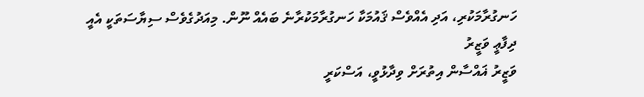ހަނގުރާމަކުރި، އަދި އެއްވެސް ޤައުމަކާ ހަނގުރާމަކުރާނެ ބައެއް ނޫން. މިއަދުގެވެސް ސިޔާސަތަކީ އެއީ
ދިފާޢީ ވަޒީރު
ވަޒީރު ޣައްސާން އިތުރަށް ވިދާޅުވީ، އަސްކަރީ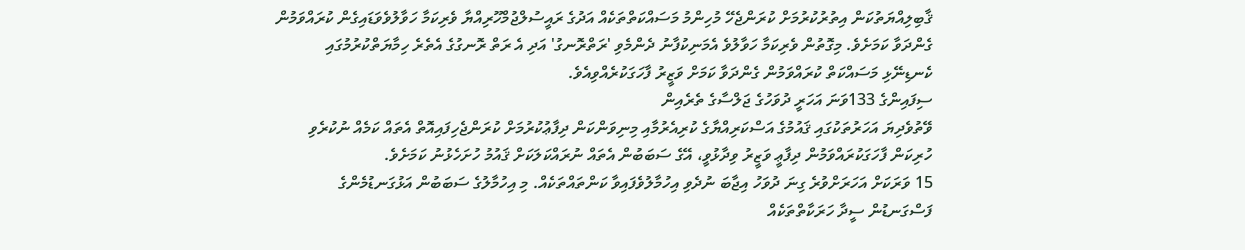ޤާބިލިއްޔަތުކަން އިތުރުކުރުމަށް ކުރަންޖެހޭ މުހިންމު މަސައްކަތްތަކެއް އަދުގެ ރައީސުލްޖުމްހޫރިއްޔާ ވެރިކަމާ ހަވާލުވެވަޑައިގެން ކުރައްވަމުން ގެންދަވާ ކަމަށެވެ. މިގޮތުން ވެރިކަމާ ހަވާލުވެ އެމަނިކުފާނު ދެންމެވި 'ރަތްރޮނގު' އަދި އެ ރަތް ރޮނގުގެ އެތެރެ ހިމާޔަތްކުރުމުގައި ކެނޑިނޭޅި މަސައްކަތް ކުރައްވަމުން ގެންދަވާ ކަމަށް ވަޒީރު ފާހަގަކުރެއްވިއެވެ.
ސިފައިންގެ 133ވަނަ އަހަރީ ދުވަހުގެ ޖަލްސާގެ ތެރެއިން
ވޭތުވެދިޔަ އަހަރުތަކުގައި ޤައުމުގެ އަސްކަރިއްޔާގެ ކުރިއެރުމާއި މިނިވަންކަން ދިފާޢުކުރުމަށް ކުރަންޖެހިފައިއޮތް އެތައް ކަމެއް ނުކުރެވި ހުރިކަން ފާހަގަކުރައްވަމުން ދިފާޢީ ވަޒީރު ވިދާޅުވީ، އޭގެ ސަބަބުން އެތައް ނުރައްކަލަކަށް ޤައުމު ހުށަހެޅުނު ކަމަށެވެ.
15 ވަރަކަށް އަހަރަށްވުރެ ގިނަ ދުވަހު އިޖާބަ ނުދެވި އިހުމާލުވެފައިވާ ކަންތައްތަކެއް. މި އިހުމާލުގެ ސަބަބުން އަޅުގަނޑުމެންގެ ފަސްގަނޑުން ސީދާ ހަރަކާތްތަކެއް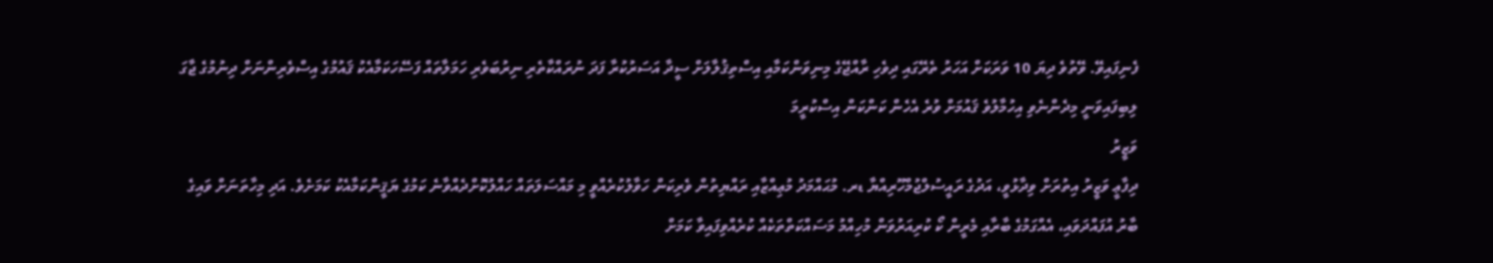ފެނިފައިވޭ. ވޭތުވެ ދިޔަ 10 ވަރަކަށް އަހަރު ތެރޭގައި ދިވެހި ރާއްޖޭގެ މިނިވަންކަމާއި އިސްތިޤުލާލަށް ސީދާ އަސަރުކުރާ ފަދަ ނުރައްކާތެރި ނިރުބަވެރި ހަމަލާތައް ފަސޭހަކަމާއެކު ޤައުމުގެ އިސްވެރިންނަށް ދިނުމުގެ ޖާގަ ލިބިފައިވަނީ މިދެންނެވި އިހުމާލުވެ ޤައުމަށް ވުރެ އެހެން ކަންކަން އިސްކުރީމަ
ވަޒީރު
ދިފާޢީ ވަޒީރު އިތުރަށް ވިދާޅުވީ، އަދުގެ ރައީސުލްޖުމްހޫރިއްޔާ ޑރ. މުޙައްމަދު މުޢިއްޒާއި ރައްޔިތުން ވެރިކަން ހަވާލުކުރެއްވީ މި މައްސަލަތައް ހައްލުކޮށްދެއްވާނެ ކަމުގެ ޔަޤީންކަމާއެކު ކަމަށެވެ. އަދި މިހާތަނަށް ވައިގެ ބާރު އުފައްދަވައި، އެއްގަމުގެ ބާރާއި މެރީން ކޯ ކުރިއަރުވަން މުހިއްމު މަސައްކަތްތަކެއް ކުރެއްވިފައިވާ ކަމަށް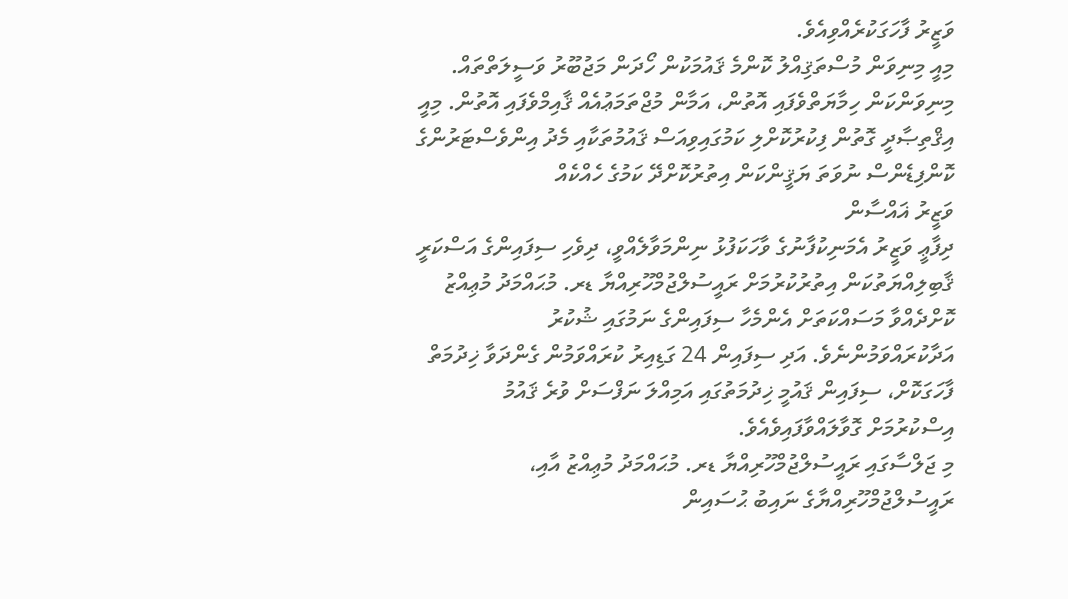ވަޒީރު ފާހަގަކުރެއްވިއެވެ.
މިއީ މިނިވަން މުސްތަޤިއްލު ކޮންމެ ޤައުމަކުން ހޯދަން މަޖުބޫރު ވަސީލަތްތައް. މިނިވަންކަން ހިމާޔަތްވެފައި އޮތުން، އަމާން މުޖްތަމަޢުއެއް ޤާއިމްވެފައި އޮތުން. މިއީ އިޤްތިޞާދީ ގޮތުން ފިކުރުކޮށްލި ކަމުގައިވިއަސް ޤައުމުތަކާއި މެދު އިންވެސްޓަރުންގެ ކޮންފިޑެންސް ނުވަތަ ޔަޤީންކަން އިތުރުކޮށްދޭ ކަމުގެ ހެއްކެއް
ވަޒީރު ޣައްސާން
ދިފާޢީ ވަޒީރު އެމަނިކުފާނުގެ ވާހަކަފުޅު ނިންމަވާލެއްވީ، ދިވެހި ސިފައިންގެ އަސްކަރީ ޤާބިލިއްޔަތުކަން އިތުރުކުރުމަށް ރައީސުލްޖުމްހޫރިއްޔާ ޑރ. މުޙައްމަދު މުޢިއްޒު ކޮށްދެއްވާ މަސައްކަތަށް އެންމެހާ ސިފައިންގެ ނަމުގައި ޝުކުރު އަދާކުރައްވަމުންނެވެ. އަދި ސިފައިން 24 ގަޑިއިރު ކުރައްވަމުން ގެންދަވާ ޚިދުމަތް ފާހަގަކޮށް، ސިފައިން ޤައުމީ ޚިދުމަތުގައި އަމިއްލަ ނަފްސަށް ވުރެ ޤައުމު އިސްކުރުމަށް ގޮވާލައްވާފައިވެއެވެ.
މި ޖަލްސާގައި ރައީސުލްޖުމްހޫރިއްޔާ ޑރ. މުޙައްމަދު މުޢިއްޒު އާއި، ރައީސުލްޖުމްހޫރިއްޔާގެ ނައިބު ޙުސައިން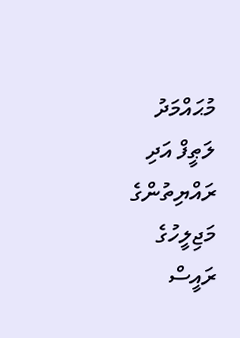މުޙައްމަދު ލަޠީފް އަދި ރައްޔިތުންގެ މަޖިލީހުގެ ރައީސް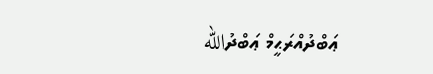ޢަބްދުއްރަޙީމް ޢަބްދުالله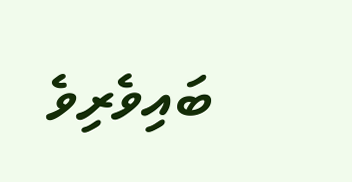ބައިވެރިވެ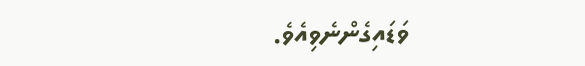ވަޑައިގެންނެވިއެވެ.